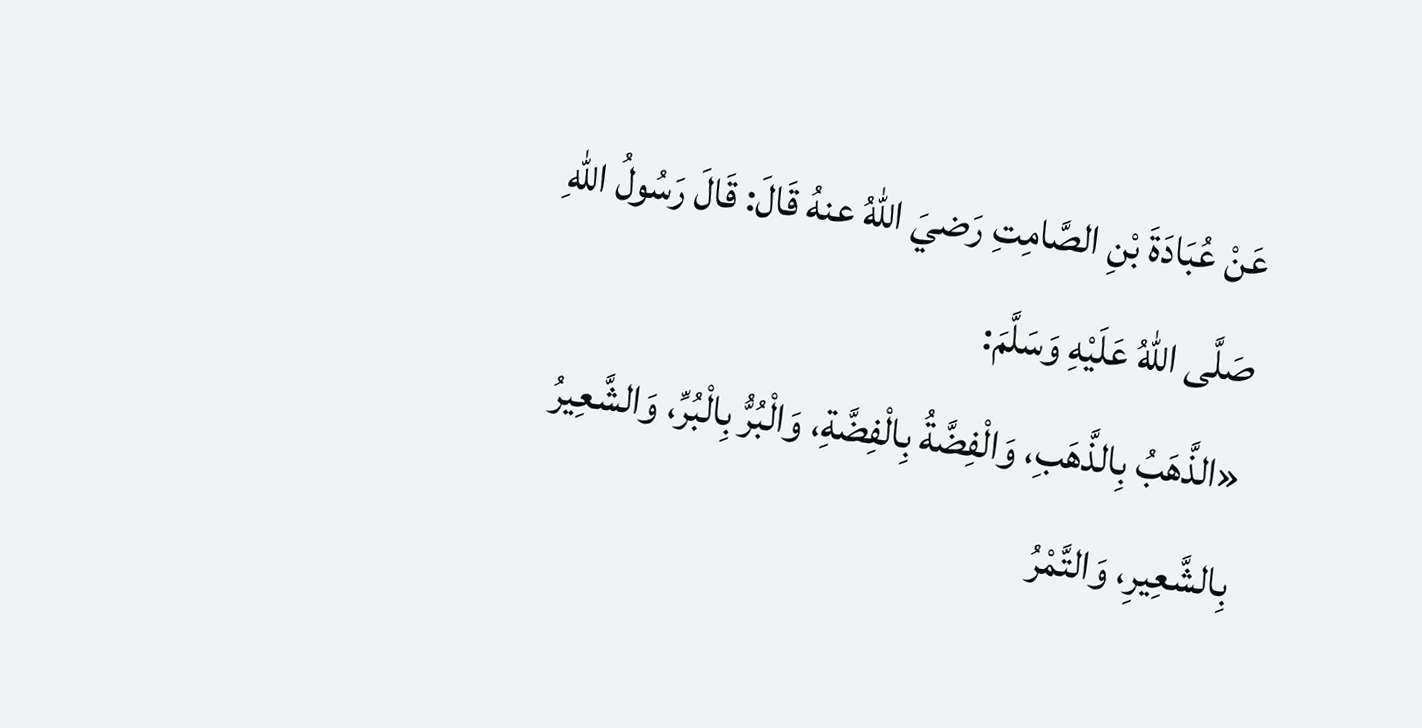عَنْ عُبَادَةَ بْنِ الصَّامِتِ رَضيَ اللهُ عنهُ قَالَ: قَالَ رَسُولُ اللهِ صَلَّى اللهُ عَلَيْهِ وَسَلَّمَ:
«الذَّهَبُ بِالذَّهَبِ، وَالْفِضَّةُ بِالْفِضَّةِ، وَالْبُرُّ بِالْبُرِّ، وَالشَّعِيرُ بِالشَّعِيرِ، وَالتَّمْرُ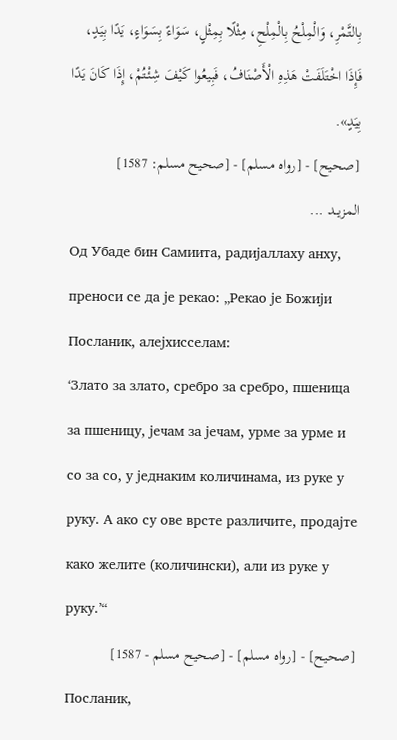بِالتَّمْرِ، وَالْمِلْحُ بِالْمِلْحِ، مِثْلًا بِمِثْلٍ، سَوَاءً بِسَوَاءٍ، يَدًا بِيَدٍ، فَإِذَا اخْتَلَفَتْ هَذِهِ الْأَصْنَافُ، فَبِيعُوا كَيْفَ شِئْتُمْ، إِذَا كَانَ يَدًا بِيَدٍ».
[صحيح] - [رواه مسلم] - [صحيح مسلم: 1587]
المزيــد ...
Од Убадe бин Самиита, радијаллаху анху, преноси се да је рекао: „Рекао је Божији Посланик, алејхисселам:
‘Злато за злато, сребро за сребро, пшеница за пшеницу, јечам за јечам, урме за урме и со за со, у једнаким количинама, из руке у руку. А ако су ове врсте различите, продајте како желите (количински), али из руке у руку.’“
[صحيح] - [رواه مسلم] - [صحيح مسلم - 1587]
Посланик,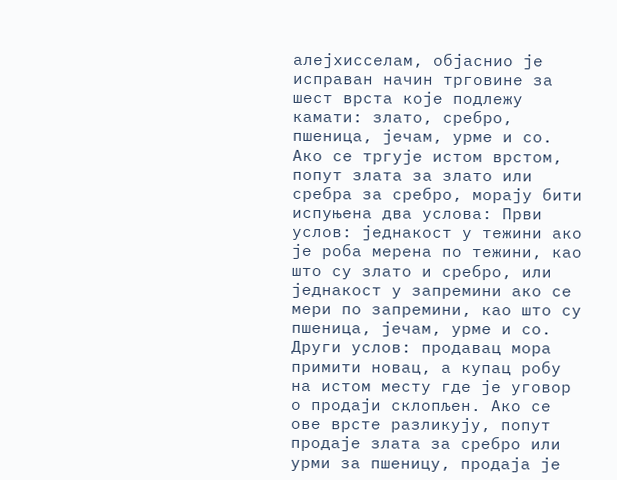алејхисселам, објаснио је исправан начин трговине за шест врста које подлежу камати: злато, сребро, пшеница, јечам, урме и со. Ако се тргује истом врстом, попут злата за злато или сребра за сребро, морају бити испуњена два услова: Први услов: једнакост у тежини ако је роба мерена по тежини, као што су злато и сребро, или једнакост у запремини ако се мери по запремини, као што су пшеница, јечам, урме и со. Други услов: продавац мора примити новац, а купац робу на истом месту где је уговор о продаји склопљен. Ако се ове врсте разликују, попут продаје злата за сребро или урми за пшеницу, продаја је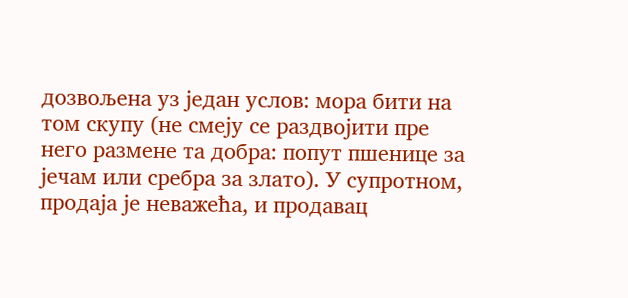дозвољена уз један услов: мора бити на том скупу (не смеју се раздвојити пре него размене та добра: попут пшенице за јечам или сребра за злато). У супротном, продаја је неважећа, и продавац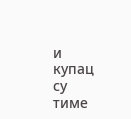и купац су тиме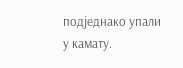подједнако упали у камату.